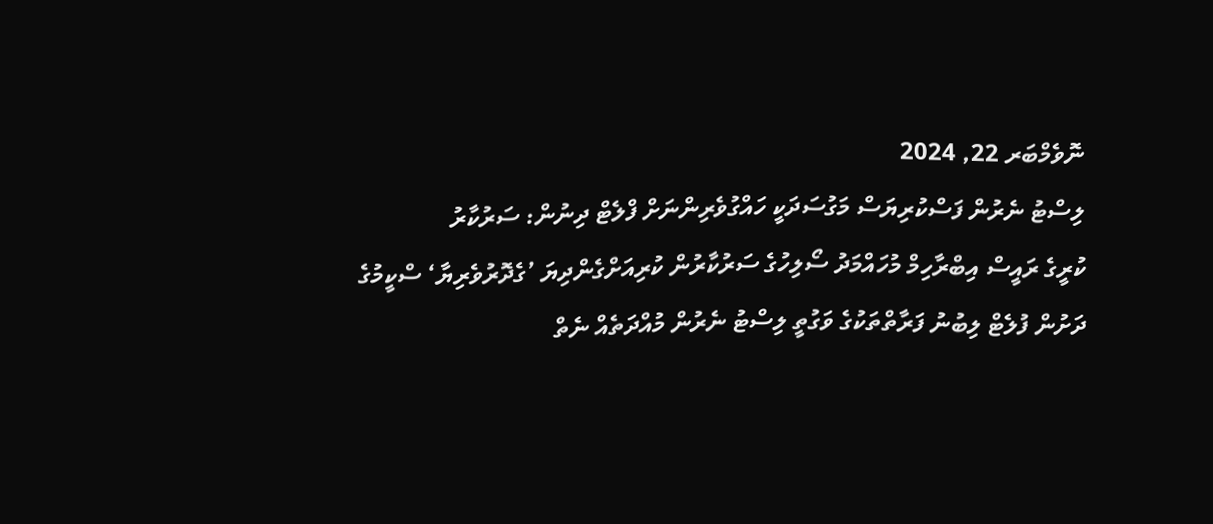ނޮވެމްބަރ 22, 2024
ލިސްޓު ނެރުން ފަސްކުރިޔަސް މަގުސަދަކީ ހައްގުވެރިންނަށް ފްލެޓް ދިނުން: ސަރުކާރު
ކުރީގެ ރައީސް އިބްރާހިމް މުހައްމަދު ސޯލިހުގެ ސަރުކާރުން ކުރިއަށްގެންދިޔަ ’ގެދޮރުވެރިޔާ‘ ސްކީމުގެ ދަށުން ފުލެޓް ލިބުނު ފަރާތްތަކުގެ ވަގުތީ ލިސްޓު ނެރުން މުއްދަތެއް ނެތް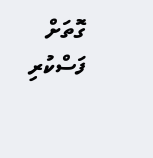ގޮތަށް ފަސްކުރި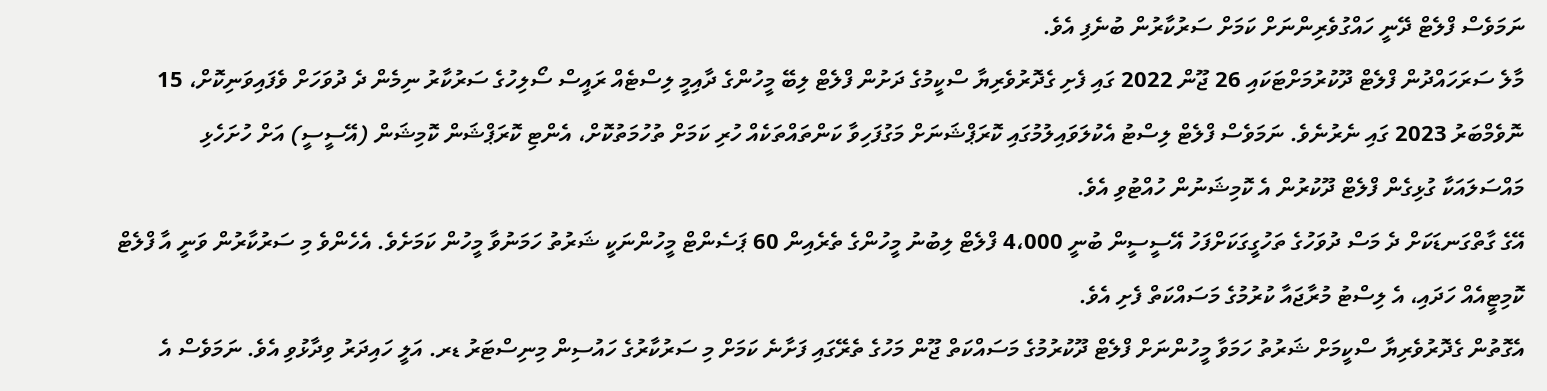ނަމަވެސް ފްލެޓް ދޭނީ ހައްގުވެރިންނަށް ކަމަށް ސަރުކާރުން ބުނެފި އެވެ.
މާލެ ސަރަހައްދުން ފްލެޓް ދޫކުރުމަށްޓަކައި 26 ޖޫން 2022 ގައި ފެށި ގެދޮރުވެރިޔާ ސްކީމުގެ ދަށުން ފްލެޓް ލިބޭ މީހުންގެ ދާއިމީ ލިސްޓެއް ރައީސް ސޯލިހުގެ ސަރުކާރު ނިމެން ދެ ދުވަހަށް ވެފައިވަނިކޮށް، 15 ނޮވެމްބަރު 2023 ގައި ނެރުނެވެ. ނަމަވެސް ފްލެޓް ލިސްޓު އެކުލަވައިލުމުގައި ކޮރަޕްޝަނަށް މަގުފަހިވާ ކަންތައްތަކެއް ހުރި ކަމަށް ތުހުމަތުކޮށް، އެންޓި ކޮރަޕްޝަން ކޮމިޝަން (އޭސީސީ) އަށް ހުށަހެޅި މައްސަލައަކާ ގުޅިގެން ފްލެޓް ދޫކުރުން އެ ކޮމިޝަނުން ހުއްޓުވި އެވެ.
އޭގެ ގާތްގަނޑަކަށް ދެ މަސް ދުވަހުގެ ތަހުގީގަކަށްފަހު އޭސީސީން ބުނީ 4،000 ފްލެޓް ލިބުނު މީހުންގެ ތެރެއިން 60 ޕަސެންޓް މީހުންނަކީ ޝަރުތު ހަމަނުވާ މީހުން ކަމަށެވެ. އެހެންވެ މި ސަރުކާރުން ވަނީ އާ ފްލެޓް ކޮމިޓީއެއް ހަދައި، އެ ލިސްޓު މުރާޖައާ ކުރުމުގެ މަސައްކަތް ފެށި އެވެ.
އެގޮތުން ގެދޮރުވެރިޔާ ސްކީމަށް ޝަރުތު ހަމަވާ މީހުންނަށް ފްލެޓް ދޫކުރުމުގެ މަސައްކަތް ޖޫން މަހުގެ ތެރޭގައި ފަށާނެ ކަމަށް މި ސަރުކާރުގެ ހައުސިން މިނިސްޓަރު ޑރ. އަލީ ހައިދަރު ވިދާޅުވި އެވެ. ނަމަވެސް އެ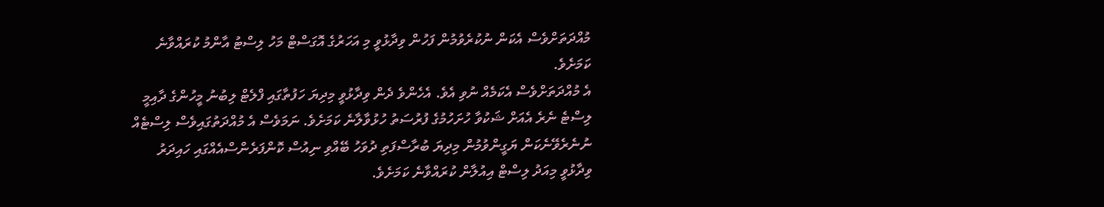މުއްދަތަށްވެސް އެކަން ނުކުރެވުމުން ފަހުން ވިދާޅުވީ މި އަހަރުގެ އޮގަސްޓް މަހު ލިސްޓު އާންމު ކުރައްވާނެ ކަމަށެވެ.
އެ މުއްދަތަށްވެސް އެކަމެއް ނުވި އެވެ. އެހެންވެ ދެން ވިދާޅުވީ މިދިޔަ ހަފުތާގައި ފްލެޓް ލިބުނު މީހުންގެ ދާއިމީ ލިސްޓެ ނެރެ އެއަށް ޝަކުވާ ހުށަހުމުގެ ފުރުސަތު ހުޅުވާލާނެ ކަމަށެވެ. ނަމަވެސް އެ މުއްދަތުގައިވެސް ލިސްޓެއް ނުނެރެވޭނެކަން ޔަގީންވުމުން މިދިޔަ ބުރާސްފަތި ދުވަހު ބޭއްވި ނިއުސް ކޮންފަރެންސްއެއްގައި ހައިދަރު ވިދާޅުވީ މިއަދު ލިސްޓް އިއުލާން ކުރައްވާނެ ކަމަށެވެ.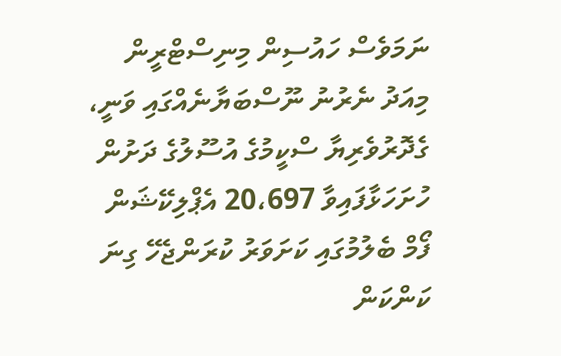ނަމަވެސް ހައުސިން މިނިސްޓްރީން މިއަދު ނެރުނު ނޫސްބަޔާނެއްގައި ވަނީ، ގެދޮރުވެރިޔާ ސްކީމުގެ އުސޫލުގެ ދަށުން ހުށަހަޅާފައިވާ 20،697 އެޕްލިކޭޝަން ފޯމް ބެލުމުގައި ކަށަވަރު ކުރަންޖެހޭ ގިނަ ކަންކަން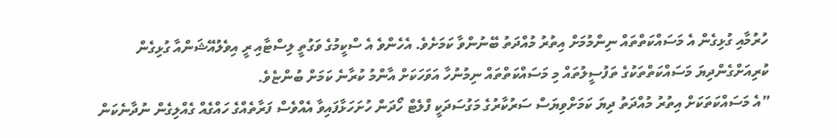ހުރުމާއި ގުޅިގެން އެ މަސައްކަތްތައް ނިންމުމަށް އިތުރު މުއްދަތު ބޭނުންވާ ކަމަށެވެ. އެހެންވެ އެ ސްކީމުގެ ވަގުތީ ލިސްޓާއި ރީ އިވެލުއޭޝަންއާ ގުޅިގެން ކުރިއަށްގެންދިޔަ މަސައްކަތްތަކުގެ ތަފުސީލުތައް މި މަސައްކަތްތައް ނިމުނުހާ އަވަހަކަށް އާންމު ކުރާނެ ކަމަށް ބުންޏެވެ.
”އެ މަސައްކަތަކަށް އިތުރު މުއްދަތު ދިޔަ ކަމަށްވިޔަސް ސަރުކާރުގެ މަގުސަދަކީ ފްލެޓް ހޯދަން ހުށަހަޅާފައިވާ އެއްވެސް ފަރާތެއްގެ ހައްގެއް ގެއްލިގެން ނުދާނެކަން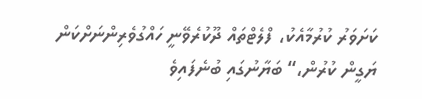ކަށަވަރު ކުރުމާއެކު، ފްލެޓްތައް ދޫކުރެވޭނީ ހައްގުވެރިންނަށްކަން ޔަގީން ކުރުން،“ ބަޔާނުގައި ބުނެފައިވެ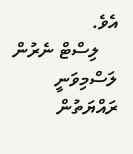އެވެ.
    ލިސްޓް ނެރުން ލަސްމިވަނީ ރައްޔަތުން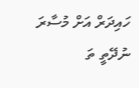ހައިދަރް އަށް މުސާރަ ނުދޭތީ ތަ